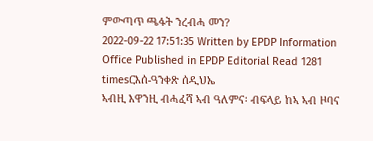ምውጣጥ ጫፋት ንረብሓ መን?
2022-09-22 17:51:35 Written by EPDP Information Office Published in EPDP Editorial Read 1281 timesርእሰ-ዓንቀጽ ሰዲህኤ
ኣብዚ እዋንዚ ብሓፈሻ ኣብ ዓለምና፡ ብፍላይ ከኣ ኣብ ዞባና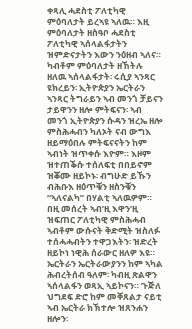ቀጻሊ ሓደስቲ ፖለቲካዊ ምዕባለታት ይረኣዩ ኣለዉ። እዚ ምዕባለታት ዘስዓቦ ሓደስቲ ፖለቲካዊ ኣሰላልፋታትን ዝምድናታትን እውን ንዕዘብ ኣለና። ካብቶም ምዕባለታት ዘኸትሉ ዘለዉ ኣሰላልፋታት፡ ሩሲያ ኣንጻር ዩክረይን፡ ኢትዮጵያን ኤርትራን ኣንጻር ትግራይን ኣብ መንጎ ቻይናን ታይዋንን ዘሎ ምትፍናን፡ ኣብ መንጎ ኢትዮጵያን ሱዳን ዝረኤ ዘሎ ምስሕሓብን ካለኦት ናብ ውግእ ዘይማዕበሉ ምትፍናናትን ከም ኣብነት ዝጥቀሱ እዮም። እዞም ዝተጠቕሱ ተሰለፍቲ በበይኖም ዝቖሙ ዘይኮኑ፡ ብግሁድ ይኹን ብሕቡእ ዘዕጥቑን ዘስንቑን “ኣለናልካ” በሃልቲ ኣለዉዎም። በዚ መሰረት ኣብ’ዚ እዋን’ዚ ዝፍጠር ፖለቲካዊ ምስሕሓብ ኣብቶም ውሱናት ቅድሚት ዝስለፉ ተሰሓሓብትን ተዋጋእትን፡ ዝድረት ዘይኮነ ነዊሕ ሰራውር ዘለዎ እዩ።
ኤርትራን ኤርትራውያንን ከም ኣካል ሕብረትሰብ ዓለም፡ ካብዚ ጽልዋን ኣሰላልፋን ወጻኢ ኣይኮናን። ጉጅለ ህግደፍ ድሮ ከም መቐጸልታ ናይቲ ኣብ ኤርትራ ክኽተሎ ዝጸንሐን ዘሎን፡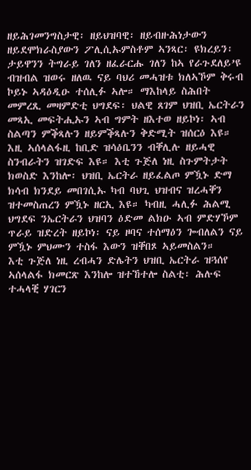ዘይሕገመንግስታዊ፡ ዘይህዝባዊ፡ ዘይብዙሕነታውን ዘይደሞክራስያውን ፖሊሲኡምስቶም ኣንጻር፡ ዩክረይን፡ ታይዋንን ትግራይ ገለን ዘፈራርሑ ገለን ከኣ የራጉደለይ’ዩ ብዝብል ዝወሩ ዘለዉ ናይ ባህሪ መሓዝቱ ክለኣኾም ቅሩብ ኮይኑ ኣዳዕዲዑ ተሰሊፉ ኣሎ። ማእከላይ ስሕበት መምረጺ መዛምድቲ ህግደፍ፡ ህልዊ ጸገም ህዝቢ ኤርትራን መጻኢ መፍትሒኡን ኣብ ግምት ዘእተወ ዘይኮነ፡ ኣብ ስልጣን ምቕጻሉን ዘይምቕጻሉን ቅድሚት ዝሰርዕ እዩ። እዚ ኣሰላልፋዚ ከቢድ ዝሳዕቤንን ብቐሊሉ ዘይሓዊ ስንብራትን ዝገድፍ እዩ። እቲ ጉጅለ ነዚ ስጉምትታት ክወስድ እንከሎ፡ ህዝቢ ኤርትራ ዘይፈልጦ ምዃኑ ድማ ክሳብ ክንደይ መበገሲኡ ካብ ባህጊ ህዝብና ዝረሓቐን ዝተመስጠረን ምዃኑ ዘርኢ እዩ። ካብዚ ሓሊፉ ሕልሚ ህግደፍ ንኤርትራን ህዝባን ዕድመ ልክዑ ኣብ ምድሃኾም ጥራይ ዝድረት ዘይኮነ፡ ናይ ዞባና ተሰማዕን ጐብለልን ናይ ምዃኑ ምህሙን ተስፋ እውን ዝቐበጾ ኣይመስልን።
እቲ ጉጅለ ነዚ ረብሓን ድሌትን ህዝቢ ኤርትራ ዝጓሰየ ኣሰላልፋ ክመርጽ እንከሎ ዝተኸተሎ ስልቲ፡ ሕሉፍ ተሓላቒ ሃገርን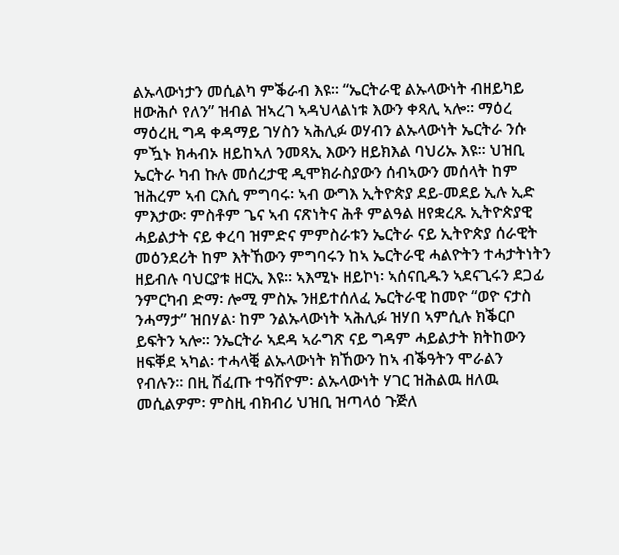ልኡላውነታን መሲልካ ምቕራብ እዩ። “ኤርትራዊ ልኡላውነት ብዘይካይ ዘውሕሶ የለን” ዝብል ዝኣረገ ኣዳህላልነቱ እውን ቀጻሊ ኣሎ። ማዕረ ማዕረዚ ግዳ ቀዳማይ ገሃስን ኣሕሊፉ ወሃብን ልኡላውነት ኤርትራ ንሱ ምዃኑ ክሓብኦ ዘይከኣለ ንመጻኢ እውን ዘይክእል ባህሪኡ እዩ። ህዝቢ ኤርትራ ካብ ኩሉ መሰረታዊ ዲሞክራስያውን ሰብኣውን መሰላት ከም ዝሕረም ኣብ ርእሲ ምግባሩ፡ ኣብ ውግእ ኢትዮጵያ ደይ-መደይ ኢሉ ኢድ ምእታው፡ ምስቶም ጌና ኣብ ናጽነትና ሕቶ ምልዓል ዘየቋረጹ ኢትዮጵያዊ ሓይልታት ናይ ቀረባ ዝምድና ምምስራቱን ኤርትራ ናይ ኢትዮጵያ ሰራዊት መዕንደሪት ከም እትኸውን ምግባሩን ከኣ ኤርትራዊ ሓልዮትን ተሓታትነትን ዘይብሉ ባህርያቱ ዘርኢ እዩ። ኣእሚኑ ዘይኮነ፡ ኣሰናቢዱን ኣደናጊሩን ደጋፊ ንምርካብ ድማ፡ ሎሚ ምስኡ ንዘይተሰለፈ ኤርትራዊ ከመዮ “ወዮ ናታስ ንሓማታ” ዝበሃል፡ ከም ንልኡላውነት ኣሕሊፉ ዝሃበ ኣምሲሉ ክቕርቦ ይፍትን ኣሎ። ንኤርትራ ኣደዳ ኣራግጽ ናይ ግዳም ሓይልታት ክትከውን ዘፍቐደ ኣካል፡ ተሓላቒ ልኡላውነት ክኸውን ከኣ ብቕዓትን ሞራልን የብሉን። በዚ ሽፈጡ ተዓሽዮም፡ ልኡላውነት ሃገር ዝሕልዉ ዘለዉ መሲልዎም፡ ምስዚ ብክብሪ ህዝቢ ዝጣላዕ ጉጅለ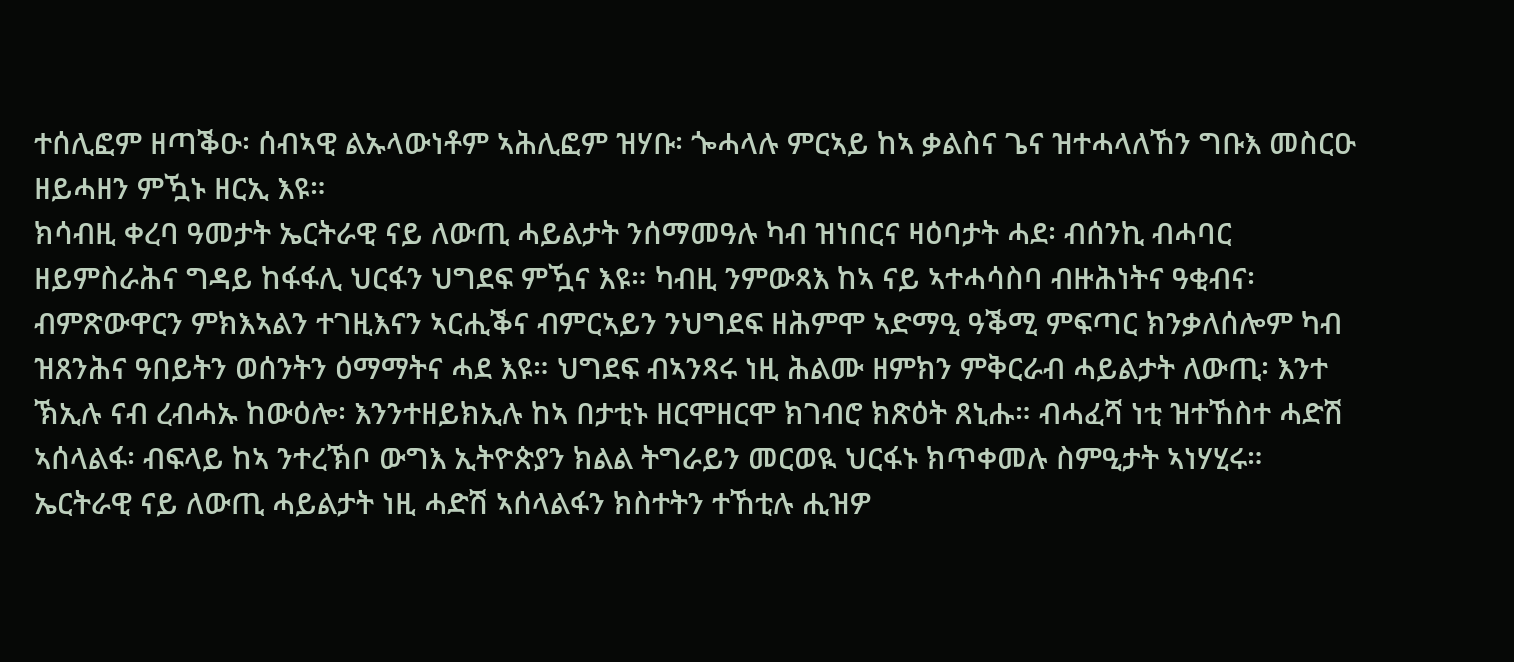ተሰሊፎም ዘጣቕዑ፡ ሰብኣዊ ልኡላውነቶም ኣሕሊፎም ዝሃቡ፡ ጐሓላሉ ምርኣይ ከኣ ቃልስና ጌና ዝተሓላለኸን ግቡእ መስርዑ ዘይሓዘን ምዃኑ ዘርኢ እዩ።
ክሳብዚ ቀረባ ዓመታት ኤርትራዊ ናይ ለውጢ ሓይልታት ንሰማመዓሉ ካብ ዝነበርና ዛዕባታት ሓደ፡ ብሰንኪ ብሓባር ዘይምስራሕና ግዳይ ከፋፋሊ ህርፋን ህግደፍ ምዃና እዩ። ካብዚ ንምውጻእ ከኣ ናይ ኣተሓሳስባ ብዙሕነትና ዓቂብና፡ ብምጽውዋርን ምክእኣልን ተገዚእናን ኣርሒቕና ብምርኣይን ንህግደፍ ዘሕምሞ ኣድማዒ ዓቕሚ ምፍጣር ክንቃለሰሎም ካብ ዝጸንሕና ዓበይትን ወሰንትን ዕማማትና ሓደ እዩ። ህግደፍ ብኣንጻሩ ነዚ ሕልሙ ዘምክን ምቅርራብ ሓይልታት ለውጢ፡ እንተ ኽኢሉ ናብ ረብሓኡ ከውዕሎ፡ እንንተዘይክኢሉ ከኣ በታቲኑ ዘርሞዘርሞ ክገብሮ ክጽዕት ጸኒሑ። ብሓፈሻ ነቲ ዝተኸስተ ሓድሽ ኣሰላልፋ፡ ብፍላይ ከኣ ንተረኽቦ ውግእ ኢትዮጵያን ክልል ትግራይን መርወዪ ህርፋኑ ክጥቀመሉ ስምዒታት ኣነሃሂሩ። ኤርትራዊ ናይ ለውጢ ሓይልታት ነዚ ሓድሽ ኣሰላልፋን ክስተትን ተኸቲሉ ሒዝዎ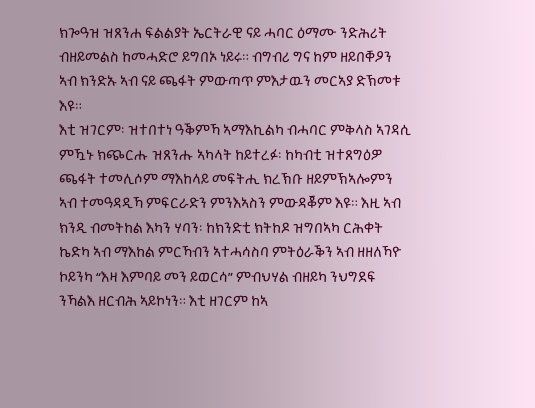ክጐዓዝ ዝጸንሐ ፍልልያት ኤርትራዊ ናይ ሓባር ዕማሙ ንድሕሪት ብዘይመልስ ከመሓድሮ ይግበኦ ነይሩ። ብግብሪ ግና ከም ዘይበቐዖን ኣብ ክንድኡ ኣብ ናይ ጫፋት ምውጣጥ ምእታዉን መርኣያ ድኽመቱ እዩ።
እቲ ዝገርም፡ ዝተበተነ ዓቕምኻ ኣማእኪልካ ብሓባር ምቅላስ ኣገዳሲ ምዃኑ ክጭርሑ ዝጸንሑ ኣካላት ከይተረፉ፡ ከካብቲ ዝተጸግዕዎ ጫፋት ተመሊሶም ማእከላይ መፍትሒ ክረኽቡ ዘይምኽኣሎምን ኣብ ተመዓዳዲኻ ምፍርራድን ምንእኣስን ምውዳቖም እዩ። እዚ ኣብ ክንዲ ብመትከል እካን ሃባን፡ ከክንድቲ ክትከዶ ዝግበኣካ ርሕቀት ኬድካ ኣብ ማእከል ምርኻብን ኣተሓሳስባ ምትዕራቕን ኣብ ዘዘለኻዮ ኮይንካ “እዛ እምባይ መን ይወርሳ” ምብህሃል ብዘይካ ንህግደፍ ንኻልእ ዘርብሕ ኣይኮነን። እቲ ዘገርም ከኣ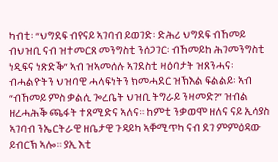ካብቲ፡ “ህግደፍ ብየናይ ኣገባብ ይወገድ፡ ድሕሪ ህግደፍ ብኸመይ ብህዝቢ ናብ ዝተመርጸ መንግስቲ ንሰጋገር፡ ብኸመይከ ሕገመንግስቲ ነዲፍና ነጽድቕ” ኣብ ዝኣመሰሉ ኣገደስቲ ዛዕባታት ዝጸንሓና፡ ብሓልዮትን ህዝባዊ ሓላፍነትን ክመሓደር ዝኽእል ፍልልይ፡ ኣብ “ብኸመይ ምስ ቃልሲ ጐረቤት ህዝቢ ትግራይ ንዛመድ?” ዝብል ዘረሓሕቕ ጫፋት ተጸሚድና ኣለና። ከምቲ ንቃወሞ ዘለና ናይ ኢሳያስ ኣገባብ ንኤርትራዊ ዘቤታዊ ጉዳይካ ኣቐሚጥካ ናብ ደገ ምምዕዳው ይብርኽ ኣሎ። ያኢ እቲ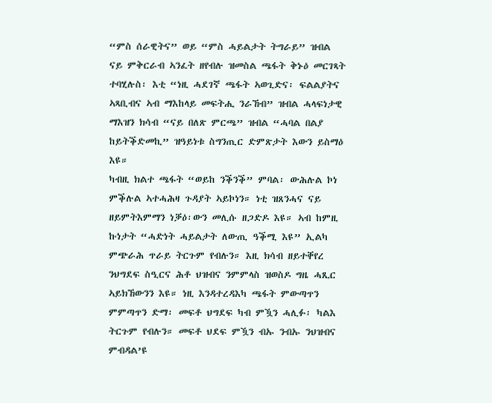“ምስ ሰራዊትና” ወይ “ምስ ሓይልታት ትግራይ” ዝብል ናይ ምቅርራብ ኣንፈት ዘየብሉ ዝመስል ጫፋት ቅኑዕ መርገጻት ተባሂሉስ፡ እቲ “ነዚ ሓደገኛ ጫፋት ኣወጊድና፡ ፍልልያትና ኣጻቢብና ኣብ ማእከላይ መፍትሒ ንራኸብ” ዝብል ሓላፍነታዊ ማእዝን ክሳብ “ናይ በለጽ ምርጫ” ዝብል “ሓባል በልያ ከይትቕድመኪ” ዝዓይነቱ ስግንጢር ድምጽታት እውን ይስማዕ እዩ።
ካብዚ ክልተ ጫፋት “ወይከ ንቕንቕ” ምባል፡ ውሕሉል ኮነ ምቕሉል ኣተሓሕዛ ጉዳያት ኣይኮነን። ነቲ ዝጸንሓና ናይ ዘይምትእምማን ነቓዕ፡ውን መሊሱ ዘጋድዶ እዩ። ኣብ ከምዚ ኩነታት “ሓድነት ሓይልታት ለውጢ ዓቕሚ እዩ” ኢልካ ምጭራሕ ጥራይ ትርጉም የብሉን። እዚ ክሳብ ዘይተቐየረ ንህግደፍ ስዒርና ሕቶ ህዝብና ንምምላስ ዝወስዶ ግዜ ሓጺር ኣይክኸውንን እዩ። ነዚ እንዳተረዳእካ ጫፋት ምውጣጥን ምምጣጥን ድማ፡ መፍቶ ህግደፍ ካብ ምዃን ሓሊፉ፡ ካልእ ትርጉም የብሉን። መፍቶ ህደፍ ምዃን ብኡ ንብኡ ንህዝብና ምብዳል’ዩ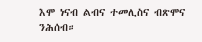እሞ ነናብ ልብና ተመሊስና ብጽሞና ንሕሰብ።